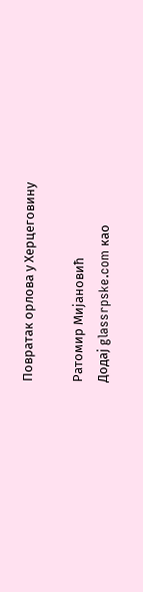Повратак орлова у Херцеговину

Ратомир Мијановић
Додај glassrpske.com као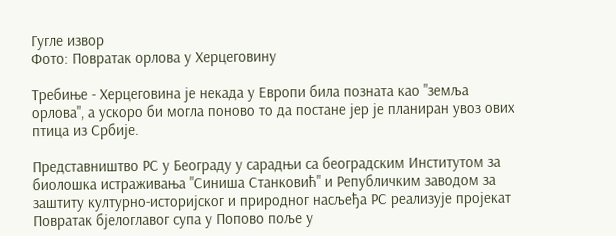Гугле извор
Фото: Повратак орлова у Херцеговину

Требиње - Херцеговина је некада у Европи била позната као "земља орлова", а ускоро би могла поново то да постане јер је планиран увоз ових птица из Србије.

Представништво РС у Београду у сарадњи са београдским Институтом за биолошка истраживања "Синиша Станковић" и Републичким заводом за заштиту културно-историјског и природног насљеђа РС реализује пројекат Повратак бјелоглавог супа у Попово поље у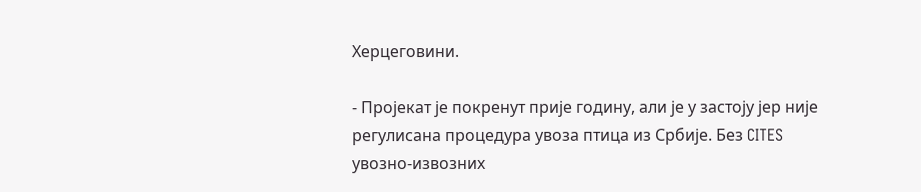Херцеговини.

- Пројекат је покренут прије годину, али је у застоју јер није регулисана процедура увоза птица из Србије. Без CITES увозно-извозних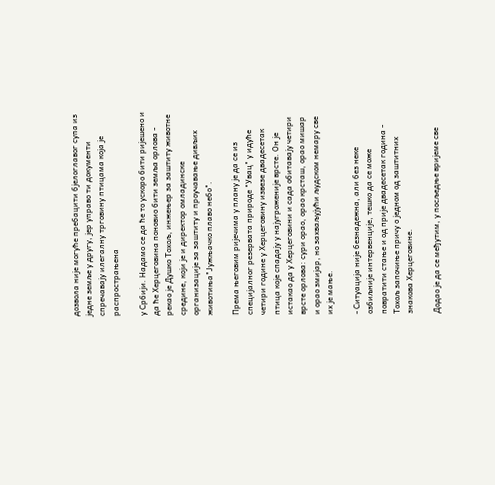дозвола није могуће пребацити бјелоглавог супа из једне земље у другу, јер управо ти документи спречавају илегалну трговину птицама која је распрострањена

у Србији. Надамо се да ће то ускоро бити ријешено и да ће Херцеговина поновио бити земља орлова - рекао је Душко Тохољ, инжењер за заштиту животне средине, који је и директор омладинске организације за заштиту и проучавање дивљих животиња"Јужњачко плаво небо".

Према његовим ријечима у плану је да се из специјалног резервата природе "Увац" у идуће четири године у Херцеговину извезе двадесетак птица које спадају у најугроженије врсте. Он је истакао да у Херцеговини и сада обитавају четири врсте орлова: сури орао, орао крсташ, орао мишар и орао змијар, но захваљујући људском немару све их је мање.

- Ситуација није безнадежна, али без неке озбиљније интервенције, тешко да се може повратити стање и од прије двадесетак година - Тохољ започиње причу о једном од заштитних знакова Херцеговине.

Додао је да се међутим, у посљедње вријеме све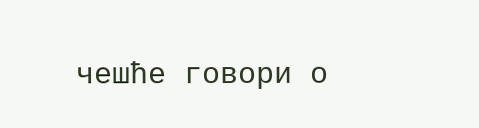чешће говори о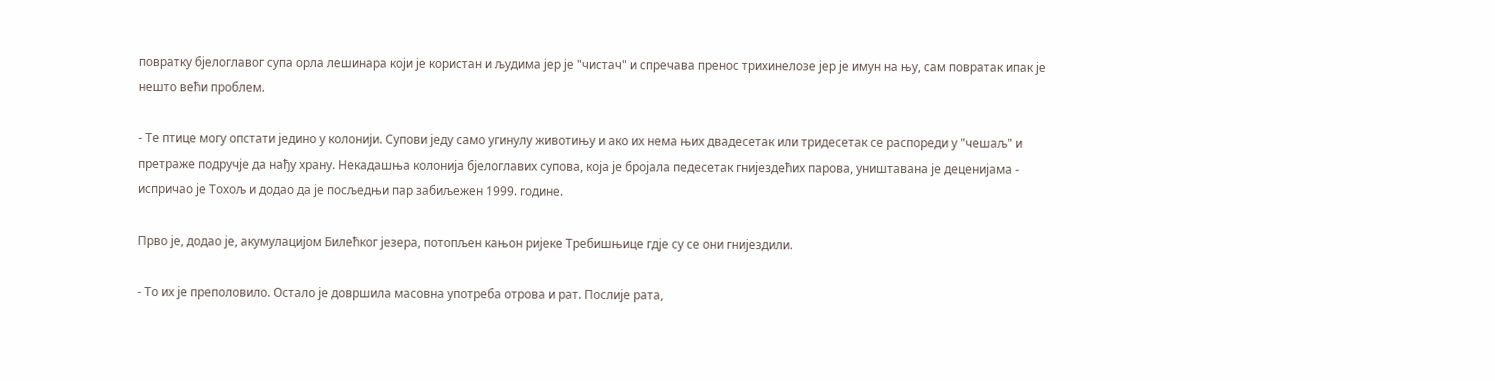повратку бјелоглавог супа орла лешинара који је користан и људима јер је "чистач" и спречава пренос трихинелозе јер је имун на њу, сам повратак ипак је нешто већи проблем.

- Те птице могу опстати једино у колонији. Супови једу само угинулу животињу и ако их нема њих двадесетак или тридесетак се распореди у "чешаљ" и претраже подручје да нађу храну. Некадашња колонија бјелоглавих супова, која је бројала педесетак гнијездећих парова, уништавана је деценијама - испричао је Тохољ и додао да је посљедњи пар забиљежен 1999. године.

Прво је, додао је, акумулацијом Билећког језера, потопљен кањон ријеке Требишњице гдје су се они гнијездили.

- То их је преполовило. Остало је довршила масовна употреба отрова и рат. Послије рата,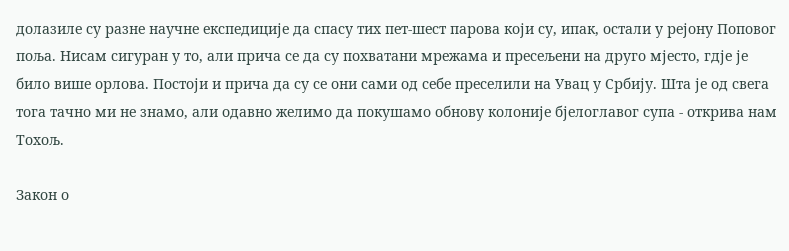долазиле су разне научне експедиције да спасу тих пет-шест парова који су, ипак, остали у рејону Поповог поља. Нисам сигуран у то, али прича се да су похватани мрежама и пресељени на друго мјесто, гдје је било више орлова. Постоји и прича да су се они сами од себе преселили на Увац у Србију. Шта је од свега тога тачно ми не знамо, али одавно желимо да покушамо обнову колоније бјелоглавог супа - открива нам Тохољ.

Закон о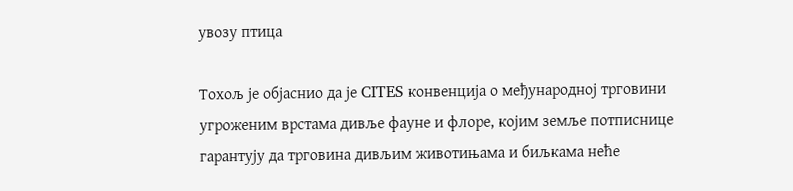увозу птица

Тохољ је објаснио да је CITES конвенција о међународној трговини угроженим врстама дивље фауне и флоре, којим земље потписнице гарантују да трговина дивљим животињама и биљкама неће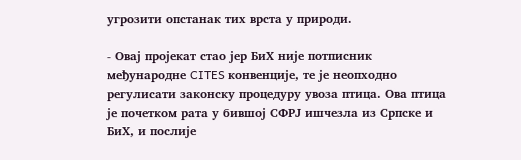угрозити опстанак тих врста у природи.

- Овај пројекат стао јер БиХ није потписник међународне CITES конвенције, те је неопходно регулисати законску процедуру увоза птица. Ова птица је почетком рата у бившој СФРЈ ишчезла из Српске и БиХ, и послије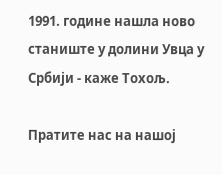1991. године нашла ново станиште у долини Увца у Србији - каже Тохољ.

Пратите нас на нашој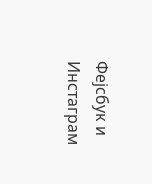Фејсбук и Инстаграм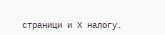страници и X налогу.